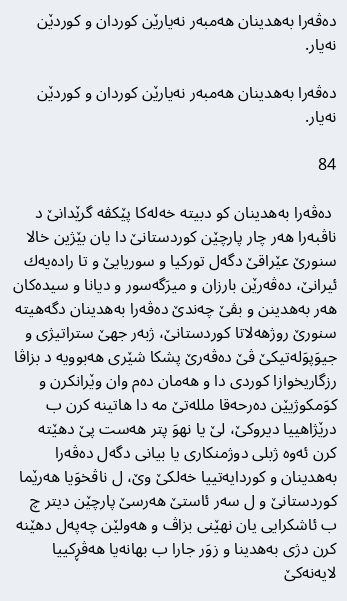ده‌ڤه‌را به‌هدینان هه‌مبه‌ر نه‌یارێن كوردان و كوردێن نه‌یار.

ده‌ڤه‌را به‌هدینان هه‌مبه‌ر نه‌یارێن كوردان و كوردێن نه‌یار.

84

 ده‌ڤه‌را به‌هدینان كو دبیته‌ خه‌له‌كا پێكڤه‌ گرێدانێ د ناڤبه‌را هه‌ر چار پارچێن كوردستانێ دا یان بێژین خالا سنورێ عێراقێ دگه‌ل توركیا و سوریایێ و تا راده‌یه‌ك ئیرانێ، ده‌ڤه‌رێن بارزان و میرَگه‌سور و دیانا و سیده‌كان هه‌ر به‌هدینن و بڤێ چه‌ندێ ده‌ڤه‌را به‌هدینان دگه‌هیته‌ سنورێ روژهه‌لاتا كوردستانێ، ژبه‌ر جهێ ستراتیژی و جیوَپوَله‌تیكێ ڤێ ده‌ڤه‌رێ پشكا شێری هه‌بوویه‌ د بزاڤا رزگاریخوازا كوردی دا و هه‌مان ده‌م وان وێرانكرن و كوَمكوژیێن ده‌رحه‌قا ملله‌تێ مه‌ دا هاتینه‌ كرن ب درێژاهییا دیروكێ، لێ یا نهوَ پتر هه‌ست پێ دهێته‌ كرن ئه‌وه‌ ژبلی دوژمنكاری یا بیانی دگه‌ل ده‌ڤه‌را به‌هدینان و كوردایه‌تییا خه‌لكێ وێ، ل ناڤخوَیا هه‌رێما كوردستانێ و ل سه‌ر ئاستێ هه‌رسێ پارچێن دیتر چ ب ئاشكرایی یان نهێنی بزاڤ و هه‌ولێن چه‌په‌ل دهێنه‌ كرن دژی به‌هدینا و زوَر جارا ب بهانه‌یا هه‌ڤڕكییا لایه‌نه‌كێ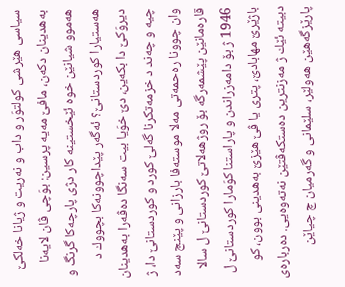سیاسی هێرشی كولتوَر و داب و نه‌ریت و ژیانا خه‌لكێ به‌هدینان دكه‌ن، مافێ مه‌یه‌ پرسین: بوَچی ڤان لایه‌نا هه‌موو شیانێن خوه‌ ئێخستینه‌ كار دژی پارچه‌كا گرنگ و هه‌ستیارا كوردستانێ؟ ئه‌گه‌ر پێداچوونه‌كا بچووك د دیروَكێ دا بكه‌ین، دێ خوَیا بیت سه‌نگا ده‌ڤه‌را به‌هدینان چیه‌ و چه‌ند د خزمه‌تكرنا گه‌لێ كورد و كوردستانێ دا، ژ وان چوونا ره‌حمه‌تی مه‌لا موسته‌فا بارزانی و پێنج سه‌د قاره‌مانێن پێشمه‌رگه‌ بۆ روژهه‌لاتێ كوردستانێ ل سالا 1946 ژ بۆ دامه‌زراندن و پاراستنا كوَمارا كوردستانێ ل باژێرێ مهابادێ، پتری یا ڤێ هێزێ به‌هدینی بوون، كو دبیته‌ ئێك ژ مه‌زنترین ده‌ستكه‌ڤتێن نه‌ته‌وه‌یی. ده‌رباره‌ی پارێزگه‌هێن هه‌ولێر، سلێمانی و گه‌رمیان چ چیاێن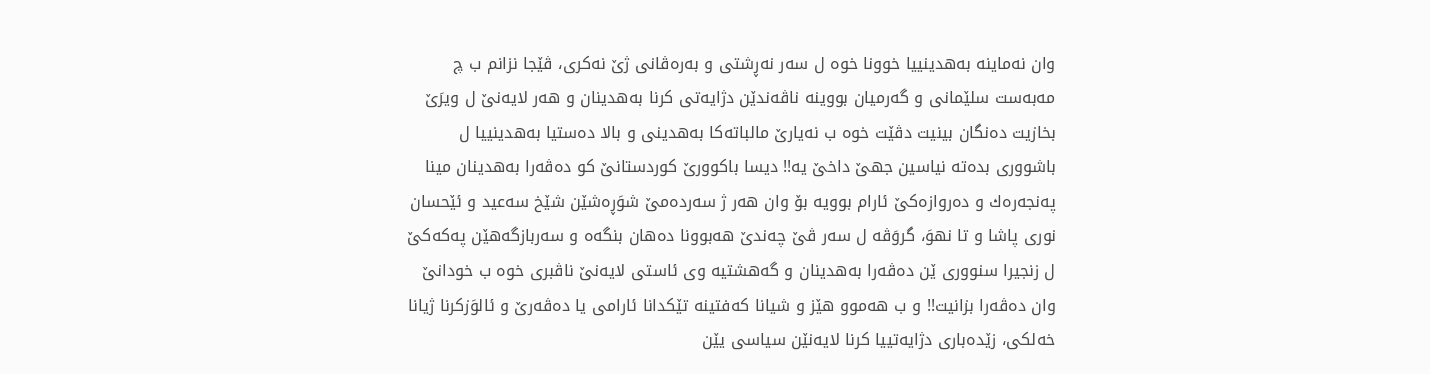وان نه‌ماینه‌ به‌هدینییا خوونا خوه‌ ل سه‌ر نه‌ڕشتی و به‌ره‌ڤانی ژێ نه‌كری، ڤێجا نزانم ب چ مه‌به‌ست سلێمانی و گه‌رمیان بووینه‌ ناڤه‌ندێن دژایه‌تی كرنا به‌هدینان و هه‌ر لایه‌نێ ل ویرَێ بخازیت ده‌نگان بینیت دڤێت خوه‌ ب نه‌یارێ مالباته‌كا به‌هدینی و بالا ده‌ستیا به‌هدینییا ل باشووری بده‌ته‌ نیاسین جهێ داخێ یه‌!! دیسا باكوورێ كوردستانێ كو ده‌ڤه‌را به‌هدینان مینا په‌نجه‌ره‌ك و ده‌روازه‌كێ ئارام بوویه‌ بۆ وان هه‌ر ژ سه‌رده‌مێ شوَڕه‌شێن شێخ سه‌عید و ئێحسان نوری پاشا و تا نهوَ، گروَڤه‌ ل سه‌ر ڤێ چه‌ندێ هه‌بوونا ده‌هان بنگه‌ه و سه‌ربازگه‌هێن په‌كه‌كێ ل زنجیرا سنووری ێن ده‌ڤه‌را به‌هدینان و گه‌هشتیه‌ وی ئاستی لایه‌نێ ناڤبری خوه‌ ب خودانێ وان ده‌ڤه‌را بزانیت!! و ب هه‌موو هێز و شیانا كه‌فتینه‌ تێكدانا ئارامی یا ده‌ڤه‌رێ و ئالوَزكرنا ژیانا خه‌لكی، زێده‌باری دژایه‌تییا كرنا لایه‌نێن سیاسی یێن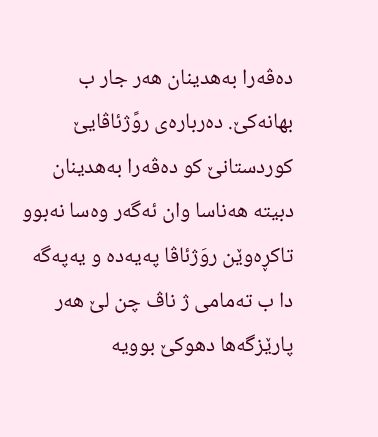ده‌ڤه‌را به‌هدینان هه‌ر جار ب بهانه‌كێ. ده‌رباره‌ی روًژئاڤایێ كوردستانێ كو ده‌ڤه‌را به‌هدینان دبیته‌ هه‌ناسا وان ئه‌گه‌ر وه‌سا نه‌بوو تاكڕه‌وێن روَژئاڤا په‌یه‌ده‌ و یه‌په‌گه‌ دا ب ته‌مامی ژ ناڤ چن لێ هه‌ر پارێزگه‌ها دهوكێ بوویه‌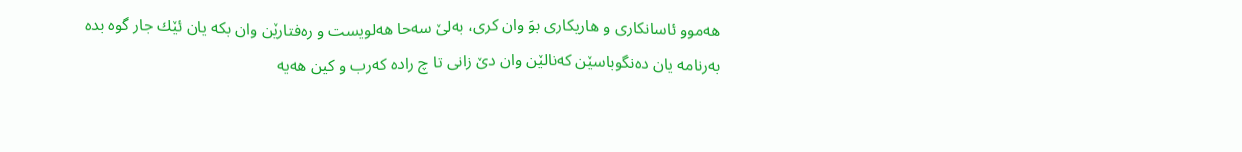هه‌موو ئاسانكاری و هاریكاری بوَ وان كری، به‌لێ سه‌حا هه‌لویست و ره‌فتارێن وان بكه‌ یان ئێك جار گوه بده‌ به‌رنامه‌ یان ده‌نگوباسێن كه‌نالێن وان دێ زانی تا چ راده‌ كه‌رب و كین هه‌یه‌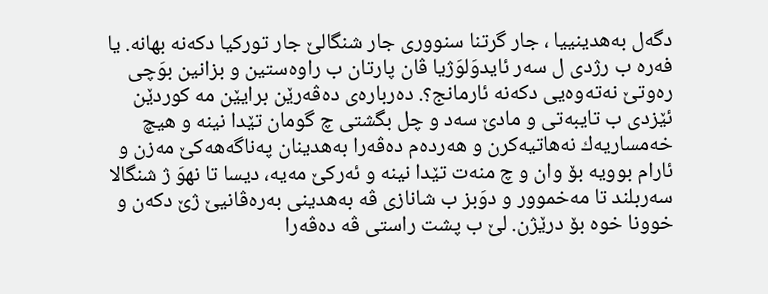دگه‌ل به‌هدینییا ، جار گرتنا سنووری جار شنگالێ جار توركیا دكه‌نه‌ بهانه‌. یا فه‌ره‌ ب رژدی ل سه‌ر ئایدوَلوَژیا ڤان پارتان ب راوه‌ستین و بزانین بوَچی ره‌وتێ نه‌ته‌وه‌یی دكه‌نه‌ ئارمانج؟. ده‌رباره‌ی ده‌ڤه‌رێن برایێن مه‌ كوردێن ئێزدی ب تایبه‌تی و مادێ سه‌د و چل بگشتی چ گومان تێدا نینه‌ و هیچ خه‌مساریه‌ك نه‌هاتیه‌كرن و هه‌رده‌م ده‌ڤه‌را به‌هدینان په‌ناگه‌هه‌كێ مه‌زن و ئارام بوویه‌ بۆ وان و چ منه‌ت تێدا نینه‌ و ئه‌ركێ مه‌یه‌، دیسا تا نهوَ ژ شنگالا سه‌ربلند تا مه‌خموور و دوَبز ب شانازی ڤه‌ به‌هدینی به‌ره‌ڤانیێ ژێ دكه‌ن و خوونا خوه‌ بۆ درێژن. لێ ب پشت راستی ڤه‌ ده‌ڤه‌را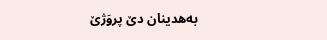به‌هدینان دێ پروَژێ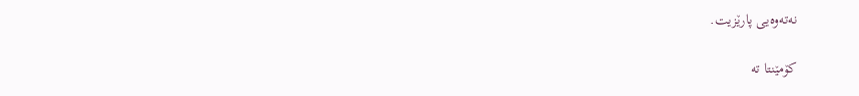نه‌ته‌وه‌یی پارێزیت.

کۆمێنتا تە